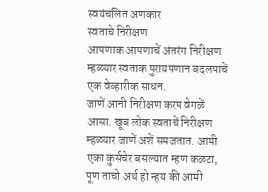स्वयंचलित अणकार
स्वताचे निरीक्षण
आपणाक आपणाचें अंतरंग निरीक्षण म्हळ्यार स्वताक पुरायपणान बदलपाचें एक वेव्हारीक साधन.
जाणें आनी निरीक्षण करप वेगळें आसा. खूब लोक स्वताचें निरीक्षण म्हळ्यार जाणें अशें समजतात. आमी एका कुर्सचेर बसल्यात म्हण कळटा, पूण ताचो अर्थ हो न्हय की आमी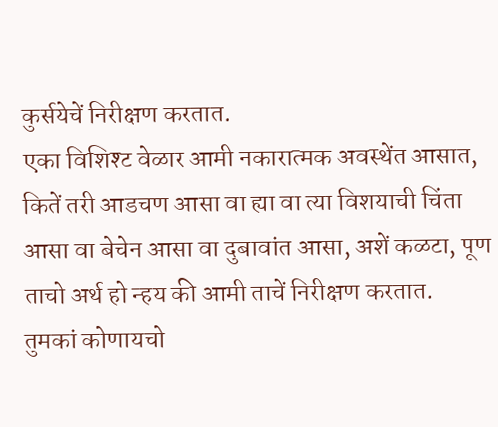कुर्सयेचें निरीक्षण करतात.
एका विशिश्ट वेळार आमी नकारात्मक अवस्थेंत आसात, कितें तरी आडचण आसा वा ह्या वा त्या विशयाची चिंता आसा वा बेचेन आसा वा दुबावांत आसा, अशें कळटा, पूण ताचो अर्थ हो न्हय की आमी ताचें निरीक्षण करतात.
तुमकां कोणायचो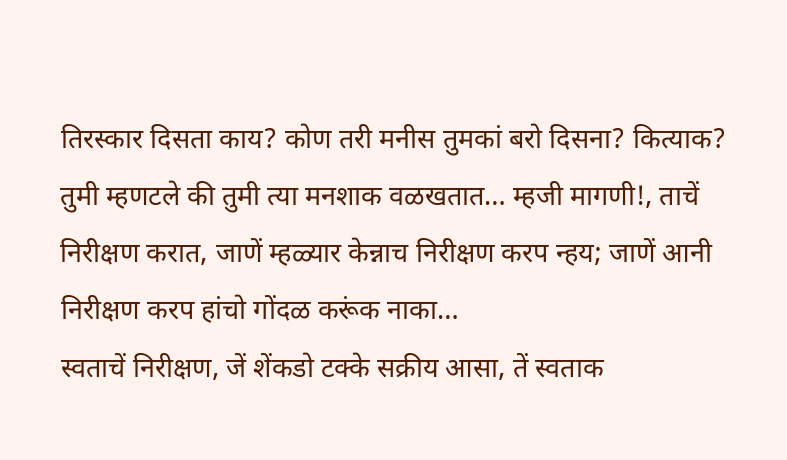तिरस्कार दिसता काय? कोण तरी मनीस तुमकां बरो दिसना? कित्याक? तुमी म्हणटले की तुमी त्या मनशाक वळखतात… म्हजी मागणी!, ताचें निरीक्षण करात, जाणें म्हळ्यार केन्नाच निरीक्षण करप न्हय; जाणें आनी निरीक्षण करप हांचो गोंदळ करूंक नाका…
स्वताचें निरीक्षण, जें शेंकडो टक्के सक्रीय आसा, तें स्वताक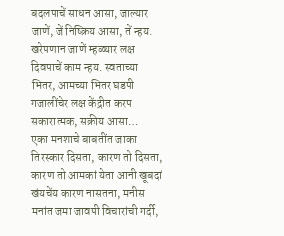बदलपाचें साधन आसा, जाल्यार जाणें, जें निष्क्रिय आसा, तें न्हय.
खरेपणान जाणें म्हळ्यार लक्ष दिवपाचें काम न्हय. स्वताच्या भितर, आमच्या भितर घडपी गजालींचेर लक्ष केंद्रीत करप सकारात्मक, सक्रीय आसा…
एका मनशाचे बाबतींत जाका तिरस्कार दिसता, कारण तो दिसता, कारण तो आमकां येता आनी खूबदां खंयचेंय कारण नासतना, मनीस मनांत जमा जावपी विचारांची गर्दी,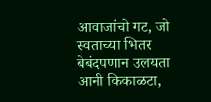आवाजांचो गट, जो स्वताच्या भितर बेबंदपणान उलयता आनी किकाळटा,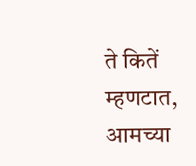ते कितें म्हणटात, आमच्या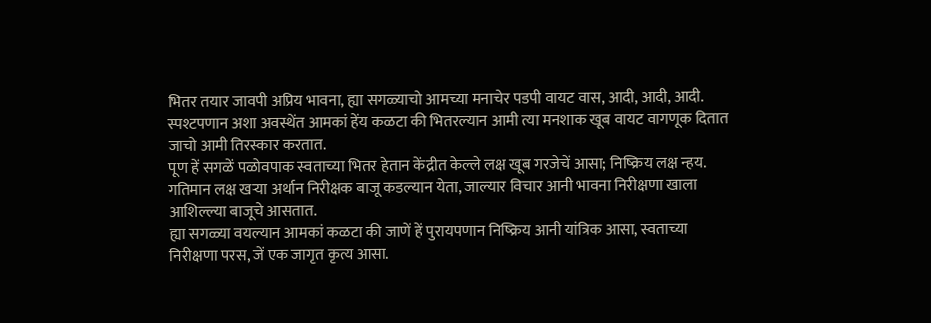भितर तयार जावपी अप्रिय भावना, ह्या सगळ्याचो आमच्या मनाचेर पडपी वायट वास, आदी, आदी, आदी.
स्पश्टपणान अशा अवस्थेंत आमकां हेंय कळटा की भितरल्यान आमी त्या मनशाक खूब वायट वागणूक दितात जाचो आमी तिरस्कार करतात.
पूण हें सगळें पळोवपाक स्वताच्या भितर हेतान केंद्रीत केल्ले लक्ष खूब गरजेचें आसा; निष्क्रिय लक्ष न्हय.
गतिमान लक्ष खऱ्या अर्थान निरीक्षक बाजू कडल्यान येता, जाल्यार विचार आनी भावना निरीक्षणा खाला आशिल्ल्या बाजूचे आसतात.
ह्या सगळ्या वयल्यान आमकां कळटा की जाणें हें पुरायपणान निष्क्रिय आनी यांत्रिक आसा, स्वताच्या निरीक्षणा परस, जें एक जागृत कृत्य आसा.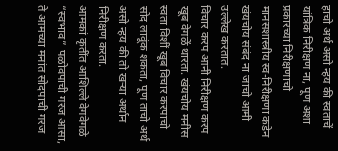हाचो अर्थ असो न्हय की स्वताचें यांत्रिक निरीक्षण ना, पूण अशा प्रकारच्या निरीक्षणाचो मानसशास्त्रीय स्व-निरीक्षणा कडेन खंयचोय संबंद ना जाचो आमी उल्लेख करतात.
विचार करप आनी निरीक्षण करप खूब वेगळें थारता. खंयचोय मनीस स्वता विशीं खूब विचार करपाचो सोद लावूंक शकता, पूण ताचो अर्थ असो न्हय की तो खऱ्या अर्थान निरीक्षण करता.
आमकां कृतींत आशिल्ले वेगवेगळे “स्वभाव” पळोवपाची गरज आसा, ते आमच्या मनांत सोदपाची गरज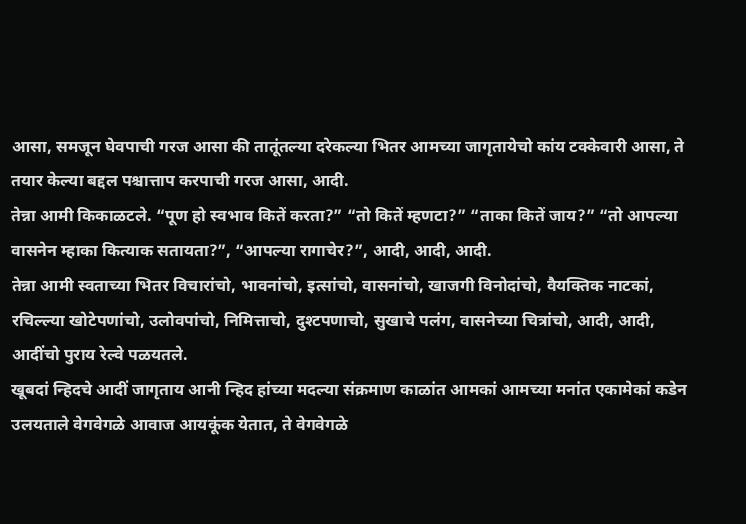आसा, समजून घेवपाची गरज आसा की तातूंतल्या दरेकल्या भितर आमच्या जागृतायेचो कांय टक्केवारी आसा, ते तयार केल्या बद्दल पश्चात्ताप करपाची गरज आसा, आदी.
तेन्ना आमी किकाळटले. “पूण हो स्वभाव कितें करता?” “तो कितें म्हणटा?” “ताका कितें जाय?” “तो आपल्या वासनेन म्हाका कित्याक सतायता?”, “आपल्या रागाचेर?”, आदी, आदी, आदी.
तेन्ना आमी स्वताच्या भितर विचारांचो, भावनांचो, इत्सांचो, वासनांचो, खाजगी विनोदांचो, वैयक्तिक नाटकां, रचिल्ल्या खोटेपणांचो, उलोवपांचो, निमित्ताचो, दुश्टपणाचो, सुखाचे पलंग, वासनेच्या चित्रांचो, आदी, आदी, आदींचो पुराय रेल्वे पळयतले.
खूबदां न्हिदचे आदीं जागृताय आनी न्हिद हांच्या मदल्या संक्रमाण काळांत आमकां आमच्या मनांत एकामेकां कडेन उलयताले वेगवेगळे आवाज आयकूंक येतात, ते वेगवेगळे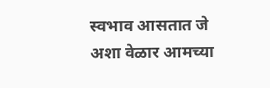स्वभाव आसतात जे अशा वेळार आमच्या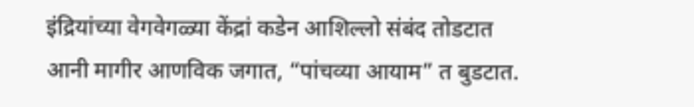इंद्रियांच्या वेगवेगळ्या केंद्रां कडेन आशिल्लो संबंद तोडटात आनी मागीर आणविक जगात, “पांचव्या आयाम” त बुडटात.